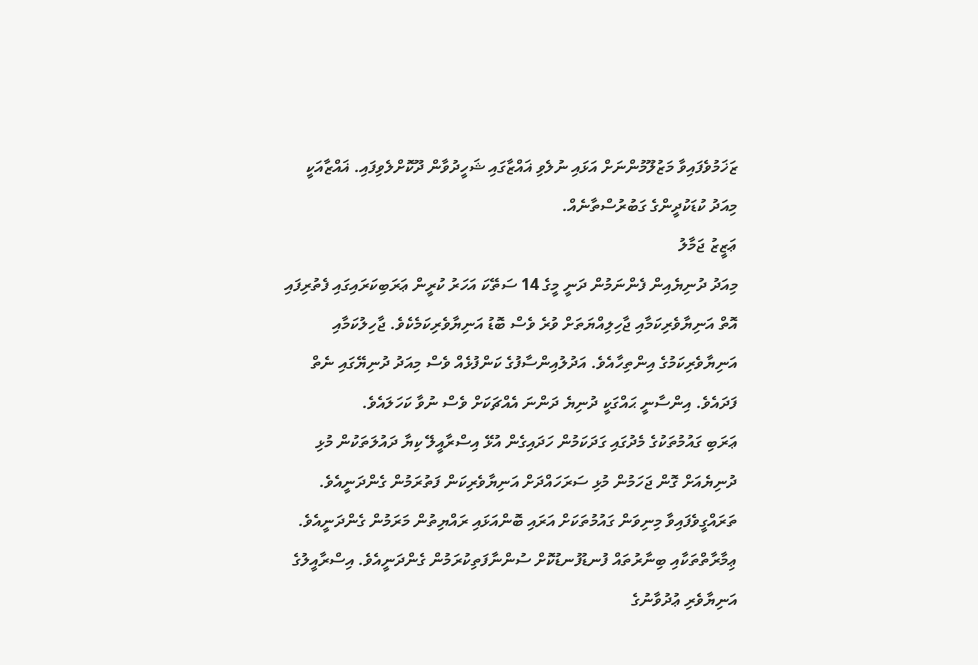ޒަޚަމުވެފައިވާ މަޒުލޫމުންނަށް އަޅައި ނުލެވި ޣައްޒާގައި ޝަހީދުވާން ދޫކޮށްލެވިފައި. ޣައްޒާއަކީ މިއަދު ކުޑަކުދީންގެ ގަބުރުސްތާނެއް.
ޢަޒީޒު ޖަމާލު
މިއަދު ދުނިޔެއިން ފެންނަމުން ދަނީ މީގެ 14 ސަތޭކަ އަހަރު ކުރީން ޢަރަބިކަރައިގައި ފެތުރިފައި އޮތް އަނިޔާވެރިކަމާއި ޖާހިލިއްޔަތަށް ވުރެ ވެސް ބޮޑު އަނިޔާވެރިކަމެކެވެ. ޖާހިލުކަމާއި އަނިޔާވެރިކަމުގެ އިންތިހާއެވެ. އަދުލުއިންސާފުގެ ކަންފުޅެއް ވެސް މިއަދު ދުނިޔޭގައި ނެތް ފަދައެވެ. އިންސާނީ ޙައްގަކީ ދުނިޔެ ދަންނަ އެއްޗަކަށް ވެސް ނުވާ ކަހަލައެވެ.
ޢަރަބި ގައުމުތަކުގެ މެދުގައި ގަދަކަމުން ހަދައިގެން އުޅޭ އިސްރާއީލޭ ކިޔާ ދައުލަތަކުން މުޅި ދުނިޔެއަށް ގޮން ޖަހަމުން މުޅި ސަރަހައްދަށް އަނިޔާވެރިކަން ފަތުރަމުން ގެންދަނީއެވެ. ތަރައްގީވެފައިވާ މިނިވަން ގައުމުތަކަށް އަރައި ބޮންއަޅައި ރައްޔިތުން މަރަމުން ގެންދަނީއެވެ. ޢިމާރާތްތަކާއި ބިނާރުތައް ފުނޑުފުނޑުކޮށް ސުންނާފަތިކުރަމުން ގެންދަނީއެވެ. އިސްރާއީލުގެ އަނިޔާވެރި ޢުދުވާނުގެ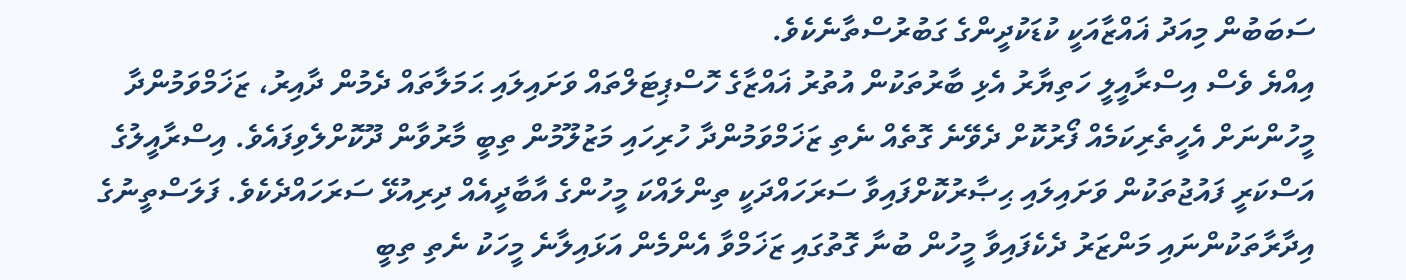ސަބަބުން މިއަދު ޣައްޒާއަކީ ކުޑަކުދީންގެ ގަބުރުސްތާނެކެވެ.
އިއްޔެ ވެސް އިސްރާއީލީ ހަތިޔާރު އެޅި ބާރުތަކުން އުތުރު ޣައްޒާގެ ހޮސްޕިޓަލްތައް ވަށައިލައި ޙަމަލާތައް ދެމުން ދާއިރު، ޒަޚަމްވަމުންދާ މީހުންނަށް އެހީތެރިކަމެއް ފޯރުކޮށް ދެވޭނެ ގޮތެއް ނެތި ޒަޚަމްވަމުންދާ ހުރިހައި މަޒުލޫމުން ތިބީ މާރުވާން ދޫކޮށްލެވިފައެވެ. އިސްރާއީލުގެ އަސްކަރީ ފައުޖުތަކުން ވަށައިލައި ޙިޞާރުކޮށްފައިވާ ސަރަހައްދަކީ ތިންލައްކަ މީހުންގެ އާބާދީއެއް ދިރިއުޅޭ ސަރަހައްދެކެވެ. ފަލަސްތީނުގެ އިދާރާތަކުންނައި މަންޒަރު ދެކެފައިވާ މީހުން ބުނާ ގޮތުގައި ޒަޚަމްވާ އެންމެން އަޅައިލާނެ މީހަކު ނެތި ތިބީ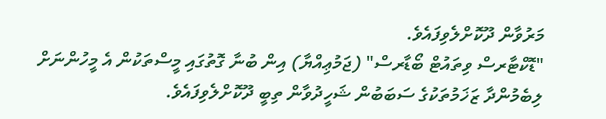މަރުވާން ދޫކޮށްލެވިފައެވެ.
"ޑޮކްޓާރސް ވިތައުޓް ބޯޑާރސް" (ޖަމުޢިއްޔާ) އިން ބުނާ ގޮތުގައި މީސްތަކުން އެ މީހުންނަށް ލިބެމުންދާ ޒަޚަމުތަކުގެ ސަބަބުން ޝަހީދުވާން ތިބީ ދޫކޮށްލެވިފައެވެ.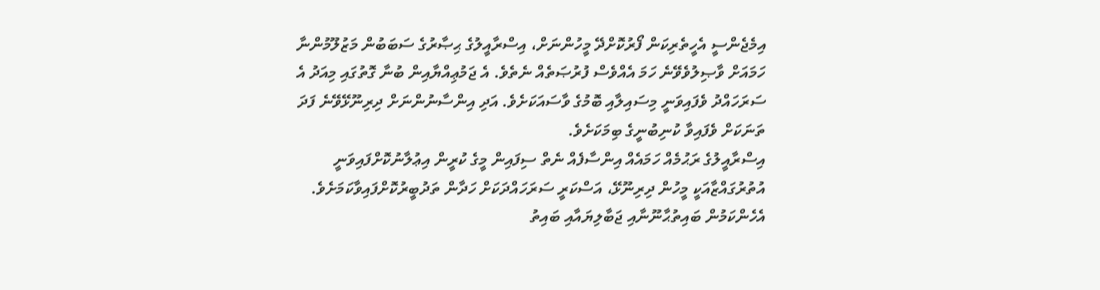އިމެޖެންސީ އެހީތެރިކަން ފޯރުކޮށްދޭ މީހުންނަށް، އިސްރާއީލުގެ ޙިޞާރުގެ ސަބަބުން މަޒުލޫމުންނާ ހަމައަށް ވާޞިލުވެވޭނެ ހަމަ އެއްވެސް ފުރުޞަތެއް ނެތެވެ. އެ ޖަމުޢިއްޔާއިން ބުނާ ގޮތުގައި މިއަދު އެ ސަރަހައްދު ވެފައިވަނީ މިސައިލާއި ބޮމުގެ ވާސައަކަށެވެ. އަދި އިންސާނުންނަށް ދިރިނޫޅޭވޭނެ ފަދަ ތަނަކަށް ވެފައިވާ ކުނިބުނީގެ ބިމަކަށެވެ.
އިސްރާއީލުގެ ރަޙުމެއް ހަމައެއް އިންސާފެއް ނެތް ސިފައިން މީގެ ކުރީން އިޢުލާނުކޮށްފައިވަނީ އުތުރުގައްޒާއަކީ މީހުން ދިރިނޫޅޭ، އަސްކަރީ ސަރަހައްދަކަށް ހަދާން ތަދުބީރުކޮށްފައިވާކަމަށެވެ. އެހެންކަމުން ބައިތުޙާނޫނާއި ޖަބާލިޔައާއި ބައިތު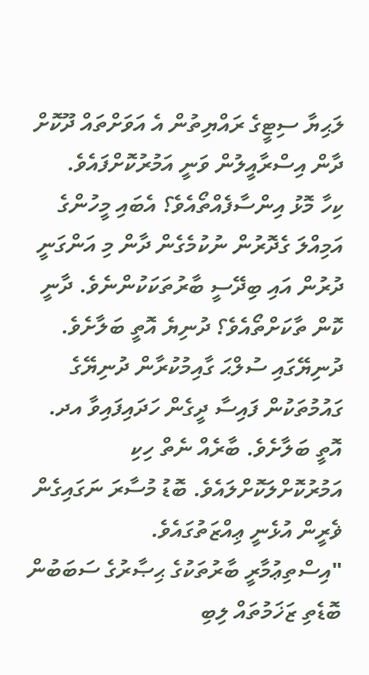ލަޙިޔާ ސިޓީގެ ރައްޔިތުން އެ އަވަށްތައް ދޫކޮށް ދާން އިސްރާއީލުން ވަނީ އަމުރުކޮށްފައެވެ.
ކިހާ މޮޅު އިންސާފެއްތޯއެވެ؟ އެބައި މީހުންގެ އަމިއްލަ ގެދޮރުން ނުކުމެގެން ދާން މި އަންގަނީ ދުރުން އައި ބިދޭސީ ބާރުތަކަކުންނެވެ. ދާނީ ކޮން ތާކަށްތޯއެވެ؟ ދުނިޔެ އޮތީ ބަލާށެވެ. ދުނިޔޭގައި ސުލްޙަ ގާއިމުކުރާން ދުނިޔޭގެ ގައުމުތަކުން ފައިސާ ދީގެން ހަދައިފައިވާ އދ. އޮތީ ބަލާށެވެ. ބާރެއް ނެތް ހިކި އަމުރުކޮށްލަކޮށްލައެވެ. ބޮޑު މުސާރަ ނަގައިގެން ޥެރީން އުޅެނީ ޢިއްޒަތުގައެވެ.
"އިސްތިޢުމާރީ ބާރުތަކުގެ ޙިޞާރުގެ ސަބަބުން ބޮޑެތި ޒަޚަމުތައް ލިބި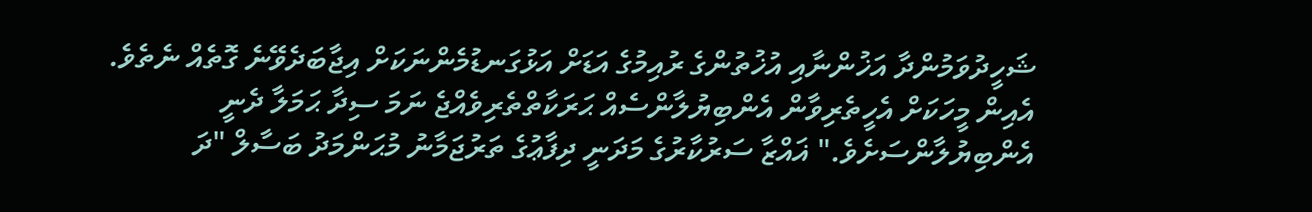ޝަހީދުވަމުންދާ އަޚުންނާއި އުޚުތުންގެ ރުއިމުގެ އަޑަށް އަޅުގަނޑުމެންނަކަށް އިޖާބަދެވޭނެ ގޮތެއް ނެތެވެ. އެއިން މީހަކަށް އެހީތެރިވާން އެންބިޔުލާންސެއް ޙަރަކާތްތެރިވެއްޖެ ނަމަ ސިދާ ޙަމަލާ ދެނީ އެންބިޔުލާންސަށެވެ." ޣައްޒާ ސަރުކާރުގެ މަދަނީ ދިފާޢުގެ ތަރުޖަމާނު މުޙަންމަދު ބަސާލް "ދަ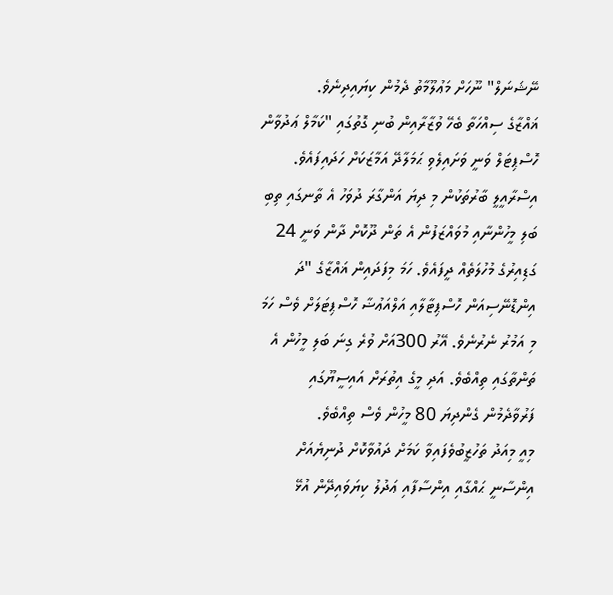ނޭޝަނަލް" ނޫހަށް މަޢުލޫމާތު ދެމުން ކިޔައިދިނެވެ.
ޣައްޒާގެ ސިއްހަތާ ބެހޭ ވުޒާރާއިން ބުނި ގޮތުގައި "ކަމާލް ޢަދުވާން ހޮސްޕިޓަލް ވަނީ ވަށައިލެވި ޙަމަލާދޭ އަމާޒަކަށް ހަދައިފައެވެ. އިސްރާއީލީ ބާރުތަކުން މި ދިޔަ އަންގާރަ ދުވަހު އެ ތާނގައި ތިބި ބަލި މީހުންނާއި މުވައްޒަފުން އެ ތަން ދޫކޮށް ދާން ވަނީ 24 ގަޑިއިރުގެ މުހުލަތެއް ދީފައެވެ. ހަމަ މިފަދައިން ޣައްޒާގެ "ދަ އިންޑޮނޭސިއަން ހޮސްޕިޓާލާއި އަލްއަޢުޟާ ހޮސްޕިޓަލަށް ވެސް ހަމަ މި އަމުރު ނެރުނެވެ. އޭރު 300އަށް ވުރެ ގިނަ ބަލި މީހުން އެ ތަންތާގައި ތިއްބެވެ. އަދި މީގެ އިތުރަށް އައިސީޔޫގައި ފަރުވާދެމުން ގެންދިޔަ 80 މީހުން ވެސް ތިއްބެވެ.
މިއީ މިއަދު ތަހުޒީބުވެފައިވާ ކަމަށް ދައުވާކޮށް ދުނިޔެއަށް އިންސާނީ ޙައްގާއި އިންސާފާއި ޢަދުލު ކިޔަވައިދޭން އުޅޭ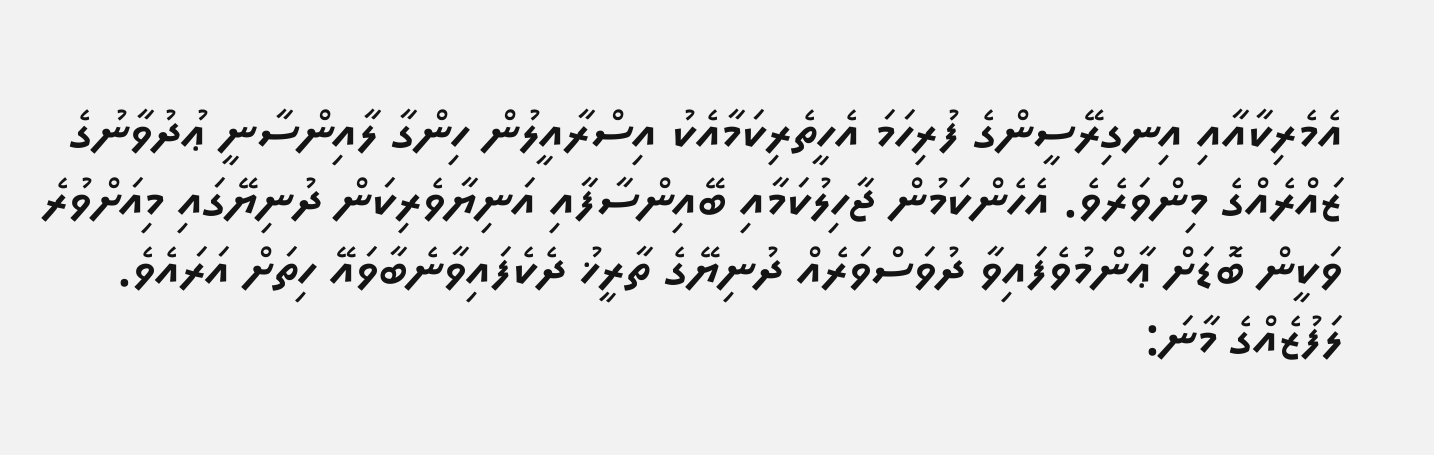އެމެރިކާއާއި އިނގިރޭސީންގެ ފުރިހަމަ އެހީތެރިކަމާއެކު އިސްރާއީލުން ހިންގާ ލާއިންސާނީ ޢުދުވާނުގެ ޒައްރެއްގެ މިންވަރެވެ. އެހެންކަމުން ޖާހިލުކަމާއި ބޭއިންސާފާއި އަނިޔާވެރިކަން ދުނިޔޭގައި މިއަށްވުރެ ވަކީން ބޮޑަށް ޢާންމުވެފައިވާ ދުވަސްވަރެއް ދުނިޔޭގެ ތާރީޚު ދެކެފައިވާނެބާވައޭ ހިތަށް އަރައެވެ.
ލަފުޒެއްގެ މާނަ: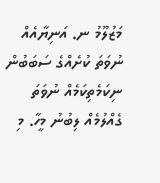މަޒުލޫމު ނ. އަނިޔާއެއް ނުވަތަ ކުށެއްގެ ސަބަބުން ނިކަމެތިކަމެއް ނުވަތަ ގެއްލުމެއް ލިބުނު މީހާ. މި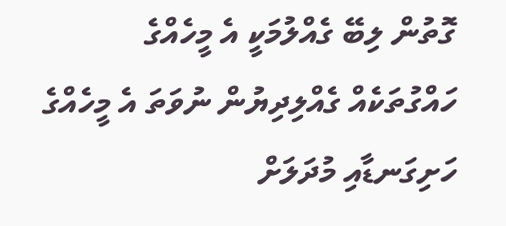ގޮތުން ލިބޭ ގެއްލުމަކީ އެ މީހެއްގެ ހައްގުތަކެއް ގެއްލިދިޔުން ނުވަތަ އެ މީހެއްގެ ހަށިގަނޑާއި މުދަލަށް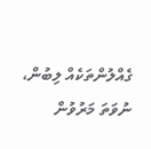ގެއްލުންތަކެއް ލިބުން، ނުވަތަ މަރުވުން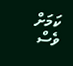ކަމަށް ވެސް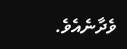ވެދާނެއެވެ.